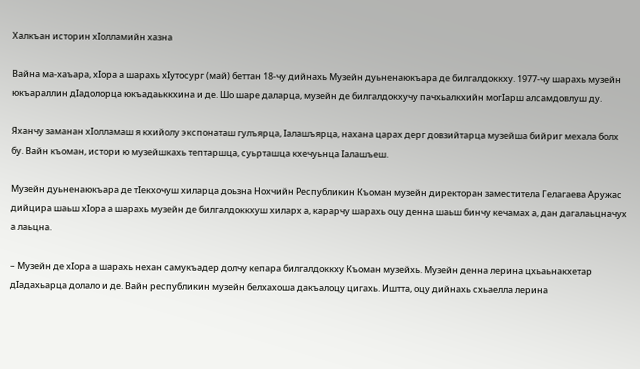Халкъан историн хIолламийн хазна

Вайна ма-хаъара, хIора а шарахь хIутосург (май) беттан 18-чу дийнахь Музейн дуьненаюкъара де билгалдоккху. 1977-чу шарахь музейн юкъараллин дIадолорца юкъадаьккхина и де. Шо шаре даларца, музейн де билгалдокхучу пачхьалкхийн могIарш алсамдовлуш ду.

Яханчу заманан хIолламаш я кхийолу экспонаташ гулъярца, Iалашъярца, нахана царах дерг довзийтарца музейша бийриг мехала болх бу. Вайн къоман, истори ю музейшкахь тептаршца, суьрташца кхечуьнца Iалашъеш.

Музейн дуьненаюкъара де тIекхочуш хиларца доьзна Нохчийн Республикин Къоман музейн директоран заместитела Гелагаева Аружас дийцира шаьш хIора а шарахь музейн де билгалдоккхуш хиларх а, карарчу шарахь оцу денна шаьш бинчу кечамах а, дан дагалаьцначух а лаьцна.

– Музейн де хIора а шарахь нехан самукъадер долчу кепара билгалдоккху Къоман музейхь. Музейн денна лерина цхьаьнакхетар дIадахьарца долало и де. Вайн республикин музейн белхахоша дакъалоцу цигахь. Иштта, оцу дийнахь схьаелла лерина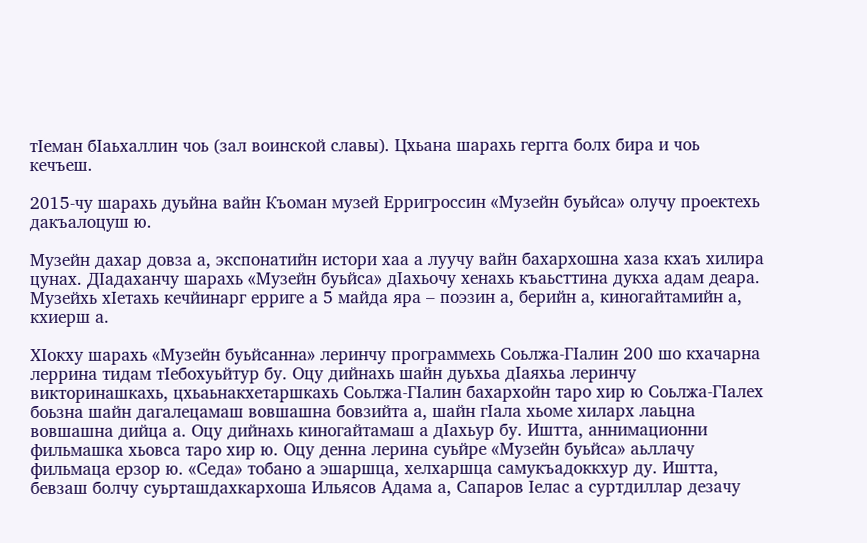тIеман бIаьхаллин чоь (зал воинской славы). Цхьана шарахь гергга болх бира и чоь кечъеш.

2015-чу шарахь дуьйна вайн Къоман музей Ерригроссин «Музейн буьйса» олучу проектехь дакъалоцуш ю.

Музейн дахар довза а, экспонатийн истори хаа а луучу вайн бахархошна хаза кхаъ хилира цунах. ДIадаханчу шарахь «Музейн буьйса» дIахьочу хенахь къаьсттина дукха адам деара. Музейхь хIетахь кечйинарг ерриге а 5 майда яра – поэзин а, берийн а, киногайтамийн а, кхиерш а.

ХIокху шарахь «Музейн буьйсанна» леринчу программехь Соьлжа-ГIалин 200 шо кхачарна леррина тидам тIебохуьйтур бу. Оцу дийнахь шайн дуьхьа дIаяхьа леринчу викторинашкахь, цхьаьнакхетаршкахь Соьлжа-ГIалин бахархойн таро хир ю Соьлжа-ГIалех боьзна шайн дагалецамаш вовшашна бовзийта а, шайн гIала хьоме хиларх лаьцна вовшашна дийца а. Оцу дийнахь киногайтамаш а дIахьур бу. Иштта, аннимационни фильмашка хьовса таро хир ю. Оцу денна лерина суьйре «Музейн буьйса» аьллачу фильмаца ерзор ю. «Седа» тобано а эшаршца, хелхаршца самукъадоккхур ду. Иштта, бевзаш болчу суьрташдахкархоша Ильясов Адама а, Сапаров Iелас а суртдиллар дезачу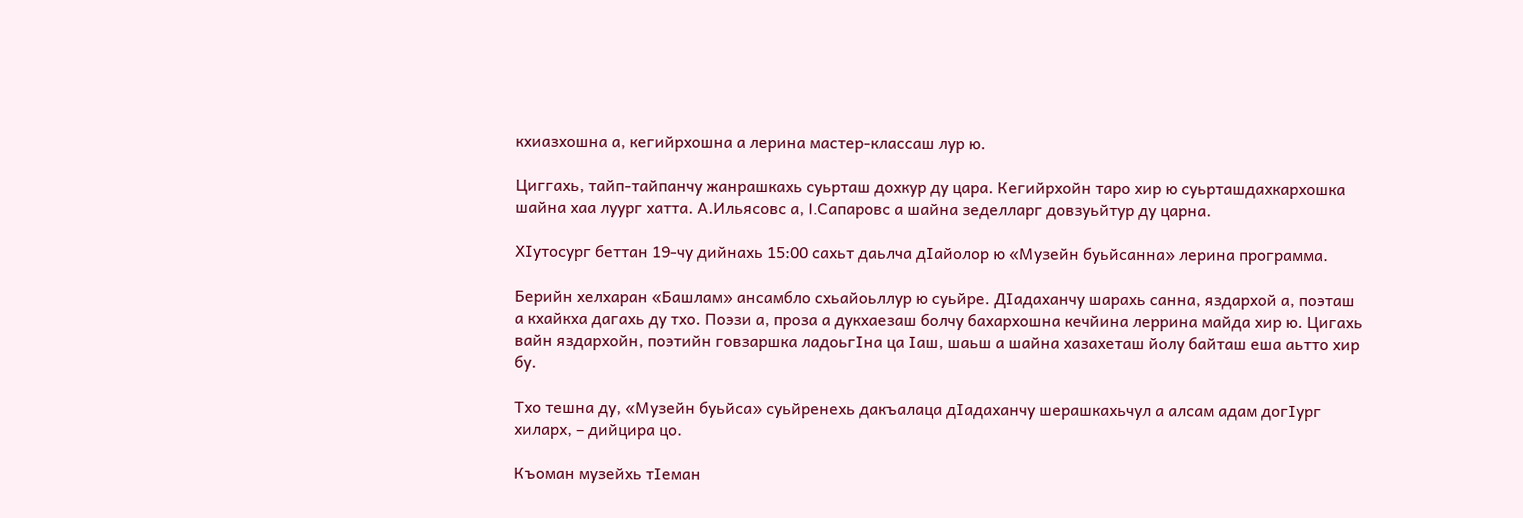кхиазхошна а, кегийрхошна а лерина мастер-классаш лур ю.

Циггахь, тайп-тайпанчу жанрашкахь суьрташ дохкур ду цара. Кегийрхойн таро хир ю суьрташдахкархошка шайна хаа луург хатта. А.Ильясовс а, I.Сапаровс а шайна зеделларг довзуьйтур ду царна.

ХIутосург беттан 19-чу дийнахь 15:00 сахьт даьлча дIайолор ю «Музейн буьйсанна» лерина программа.

Берийн хелхаран «Башлам» ансамбло схьайоьллур ю суьйре. ДIадаханчу шарахь санна, яздархой а, поэташ а кхайкха дагахь ду тхо. Поэзи а, проза а дукхаезаш болчу бахархошна кечйина леррина майда хир ю. Цигахь вайн яздархойн, поэтийн говзаршка ладоьгIна ца Iаш, шаьш а шайна хазахеташ йолу байташ еша аьтто хир бу.

Тхо тешна ду, «Музейн буьйса» суьйренехь дакъалаца дIадаханчу шерашкахьчул а алсам адам догIург хиларх, – дийцира цо.

Къоман музейхь тIеман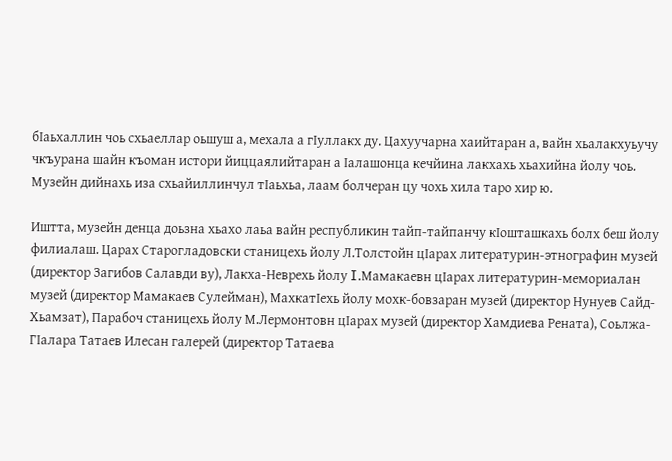бIаьхаллин чоь схьаеллар оьшуш а, мехала а гIуллакх ду. Цахуучарна хаийтаран а, вайн хьалакхуьучу чкъурана шайн къоман истори йиццаялийтаран а Iалашонца кечйина лакхахь хьахийна йолу чоь. Музейн дийнахь иза схьайиллинчул тIаьхьа, лаам болчеран цу чохь хила таро хир ю.

Иштта, музейн денца доьзна хьахо лаьа вайн республикин тайп-тайпанчу кIошташкахь болх беш йолу филиалаш. Царах Старогладовски станицехь йолу Л.Толстойн цIарах литературин-этнографин музей (директор Загибов Салавди ву), Лакха-Неврехь йолу I.Мамакаевн цIарах литературин-мемориалан музей (директор Мамакаев Сулейман), МахкатIехь йолу мохк-бовзаран музей (директор Нунуев Сайд-Хьамзат), Парабоч станицехь йолу М.Лермонтовн цIарах музей (директор Хамдиева Рената), Соьлжа-ГIалара Татаев Илесан галерей (директор Татаева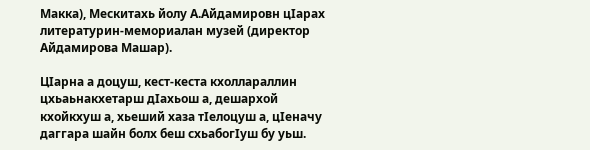Макка), Мескитахь йолу А.Айдамировн цIарах литературин-мемориалан музей (директор Айдамирова Машар).

ЦIарна а доцуш, кест-кеста кхоллараллин цхьаьнакхетарш дIахьош а, дешархой кхойкхуш а, хьеший хаза тIелоцуш а, цIеначу даггара шайн болх беш схьабогIуш бу уьш.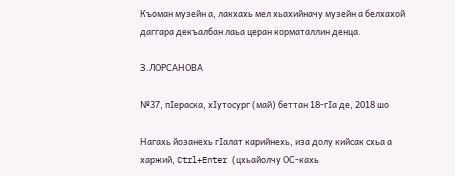Къоман музейн а, лакхахь мел хьахийначу музейн а белхахой даггара декъалбан лаьа церан корматаллин денца.

З.ЛОРСАНОВА

№37, пIераска, хIутосург (май) беттан 18-гIа де, 2018 шо

Нагахь йозанехь гIалат карийнехь, иза долу кийсак схьа а харжий, Ctrl+Enter (цхьайолчу ОС-кахь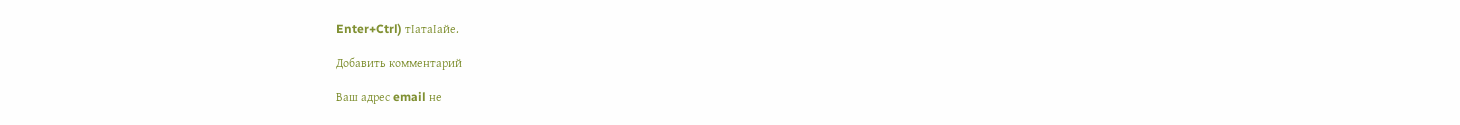Enter+Ctrl) тIатаIайе.

Добавить комментарий

Ваш адрес email не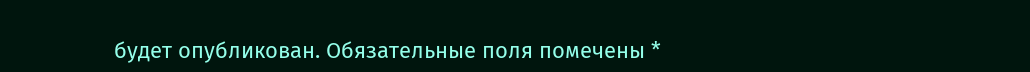будет опубликован. Обязательные поля помечены *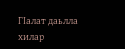ГIалат даьлла хилар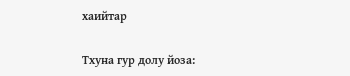хаийтар

Тхуна гур долу йоза: